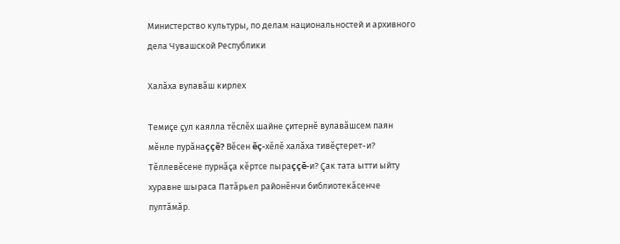Министерство культуры, по делам национальностей и архивного дела Чувашской Республики

Халăха вулавăш кирлех

Темиçе çул каялла тĕслĕх шайне çитернĕ вулавăшсем паян мĕнле пурăнаççĕ? Вĕсен ĕç-хĕлĕ халăха тивĕçтерет-и? Тĕллевĕсене пурнăçа кĕртсе пыраççĕ-и? Çак тата ытти ыйту хуравне шыраса Патăрьел районĕнчи библиотекăсенче пултăмăр.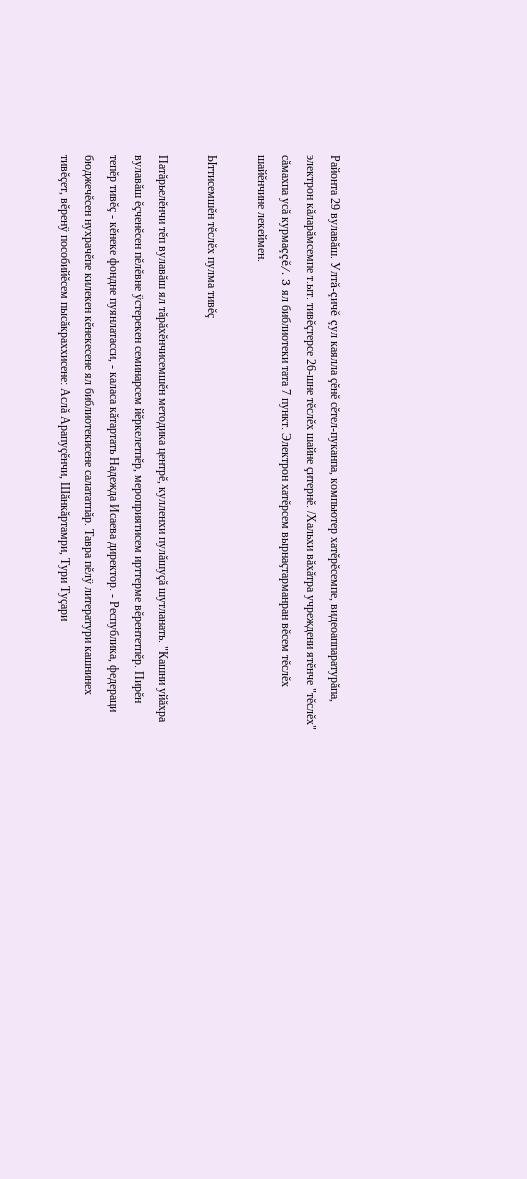Районта 29 вулавăш. Ултă-çичĕ çул каялла çĕнĕ сĕтел-пуканпа, компьютер хатĕрĕсемпе, видеоаппаратурăпа, электрон кăларăмсемпе т.ыт. тивĕçтерсе 26-шне тĕслĕх шайне çитернĕ. /Хальхи вăхăтра учреждени ятĕнче "тĕслĕх" сăмахпа усă курмаççĕ/. 3 ял библиотеки тата 7 пункт. Электрон хатĕрсем вырнаçтарманран вĕсем тĕслĕх шайĕнчине лекеймен.

Ыттисемшĕн тĕслĕх пулма тивĕç

Патăрьелĕнчи тĕп вулавăш ял тăрăхĕнчисемшĕн методика центрĕ, кулленхи пулăшуçă шутланать. "Кашни уйăхра вулавăш ĕçченĕсен пĕлĕвне ÿстерекен семинарсем йĕркелетпĕр, мероприятисем ирттерме вĕрентетпĕр. Пирĕн тепĕр тивĕç - кĕнеке фондне пуянлатасси, - каласа кăтартать Надежда Исаева директор. - Республика, федераци бюджечĕсен нухрачĕпе килекен кĕнекесене ял библиотекисене салататпăр. Тавра пĕлÿ литератури кашнинех тивĕçет, вĕренÿ пособийĕсем пысăкраххисене: Аслă Арапуçĕнчи, Шăнкăртамри, Тури Туçари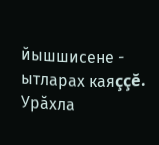йышшисене - ытларах каяççĕ. Урăхла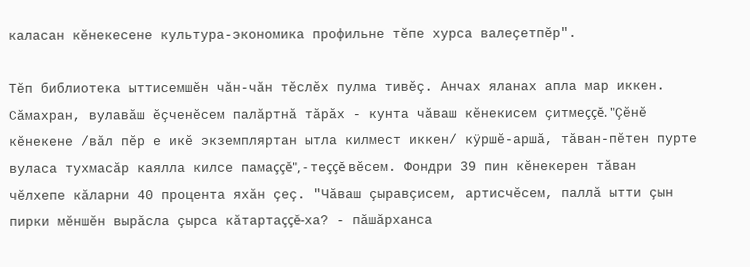каласан кĕнекесене культура-экономика профильне тĕпе хурса валеçетпĕр".

Тĕп библиотека ыттисемшĕн чăн-чăн тĕслĕх пулма тивĕç. Анчах яланах апла мар иккен. Сăмахран, вулавăш ĕçченĕсем палăртнă тăрăх - кунта чăваш кĕнекисем çитмеççĕ. "Çĕнĕ кĕнекене /вăл пĕр е икĕ экземпляртан ытла килмест иккен/ кÿршĕ-аршă, тăван-пĕтен пурте вуласа тухмасăр каялла килсе памаççĕ", - теççĕ вĕсем. Фондри 39 пин кĕнекерен тăван чĕлхепе кăларни 40 процента яхăн çеç. "Чăваш çыравçисем, артисчĕсем, паллă ытти çын пирки мĕншĕн вырăсла çырса кăтартаççĕ-ха? - пăшăрханса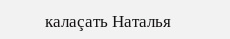калаçать Наталья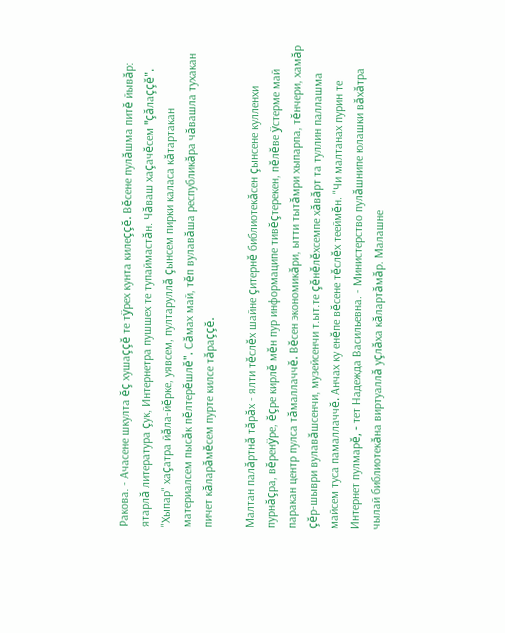Ракова. - Ачасене шкулта ĕç хушаççĕ те тÿрех кунта килеççĕ. Вĕсене пулăшма питĕ йывăр: ятарлă литература çук, Интернетра пушшех те тупаймастăн. Чăваш хаçачĕсем "çăлаççĕ". "Хыпар" хаçатра йăла-йĕрке, уявсем, пултаруллă çынсем пирки каласа кăтартакан материалсем пысăк пĕлтерĕшлĕ". Сăмах май, тĕп вулавăша республикăра чăвашла тухакан пичет кăларăмĕсем пурте килсе тăраççĕ.

Малтан палăртнă тăрăх - ялти тĕслĕх шайне çитернĕ библиотекăсен çынсене кулленхи пурнăçра, вĕренÿре, ĕçре кирлĕ мĕн пур информаципе тивĕçтерекен, пĕлĕве ÿстерме май паракан центр пулса тăмаллаччĕ. Вĕсен экономикăри, ытти тытăмри хыпарпа, тĕнчери, хамăр çĕр-шыври вулавăшсенчи, музейсенчи т.ыт.те çĕнĕлĕхсемпе хăвăрт та туллин паллашма майсем туса памаллаччĕ. Анчах ку енĕпе вĕсене тĕслĕх тееймĕн. "Чи малтанах пурин те Интернет пулмарĕ, - тет Надежда Васильевна. - Министерство пулăшнипе юлашки вăхăтра чылай библиотекăна виртуаллă уçлăха кăлартăмăр. Малашне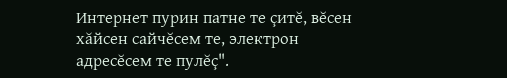Интернет пурин патне те çитĕ, вĕсен хăйсен сайчĕсем те, электрон адресĕсем те пулĕç".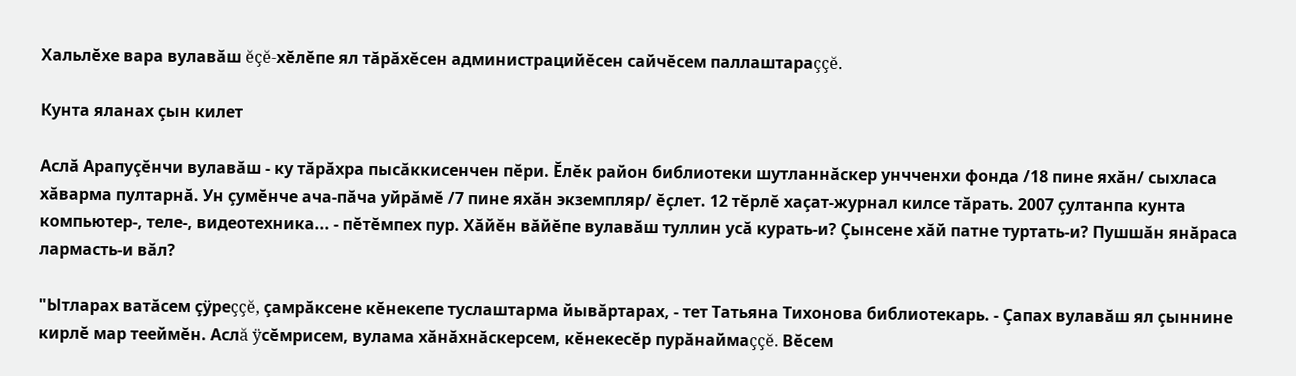Хальлĕхе вара вулавăш ĕçĕ-хĕлĕпе ял тăрăхĕсен администрацийĕсен сайчĕсем паллаштараççĕ.

Кунта яланах çын килет

Аслă Арапуçĕнчи вулавăш - ку тăрăхра пысăккисенчен пĕри. Ĕлĕк район библиотеки шутланнăскер унчченхи фонда /18 пине яхăн/ сыхласа хăварма пултарнă. Ун çумĕнче ача-пăча уйрăмĕ /7 пине яхăн экземпляр/ ĕçлет. 12 тĕрлĕ хаçат-журнал килсе тăрать. 2007 çултанпа кунта компьютер-, теле-, видеотехника... - пĕтĕмпех пур. Хăйĕн вăйĕпе вулавăш туллин усă курать-и? Çынсене хăй патне туртать-и? Пушшăн янăраса лармасть-и вăл?

"Ытларах ватăсем çÿреççĕ, çамрăксене кĕнекепе туслаштарма йывăртарах, - тет Татьяна Тихонова библиотекарь. - Çапах вулавăш ял çыннине кирлĕ мар тееймĕн. Аслă ÿсĕмрисем, вулама хăнăхнăскерсем, кĕнекесĕр пурăнаймаççĕ. Вĕсем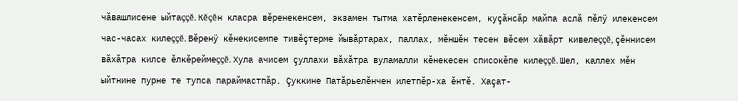чăвашлисене ыйтаççĕ. Кĕçĕн класра вĕренекенсем, экзамен тытма хатĕрленекенсем, куçăнсăр майпа аслă пĕлÿ илекенсем час-часах килеççĕ. Вĕренÿ кĕнекисемпе тивĕçтерме йывăртарах, паллах, мĕншĕн тесен вĕсем хăвăрт кивелеççĕ, çĕннисем вăхăтра килсе ĕлкĕреймеççĕ. Хула ачисем çуллахи вăхăтра вуламалли кĕнекесен списокĕпе килеççĕ. Шел, каллех мĕн ыйтнине пурне те тупса параймастпăр. Çуккине Патăрьелĕнчен илетпĕр-ха ĕнтĕ. Хаçат-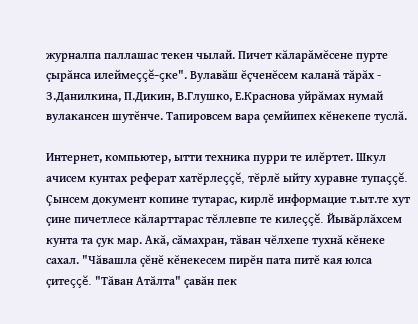журналпа паллашас текен чылай. Пичет кăларăмĕсене пурте çырăнса илеймеççĕ-çке". Вулавăш ĕçченĕсем каланă тăрăх - З.Данилкина, П.Дикин, В.Глушко, Е.Краснова уйрăмах нумай вулакансен шутĕнче. Тапировсем вара çемйипех кĕнекепе туслă.

Интернет, компьютер, ытти техника пурри те илĕртет. Шкул ачисем кунтах реферат хатĕрлеççĕ, тĕрлĕ ыйту хуравне тупаççĕ. Çынсем документ копине тутарас, кирлĕ информацие т.ыт.те хут çине пичетлесе кăларттарас тĕллевпе те килеççĕ. Йывăрлăхсем кунта та çук мар. Акă, сăмахран, тăван чĕлхепе тухнă кĕнеке сахал. "Чăвашла çĕнĕ кĕнекесем пирĕн пата питĕ кая юлса çитеççĕ. "Тăван Атăлта" çавăн пек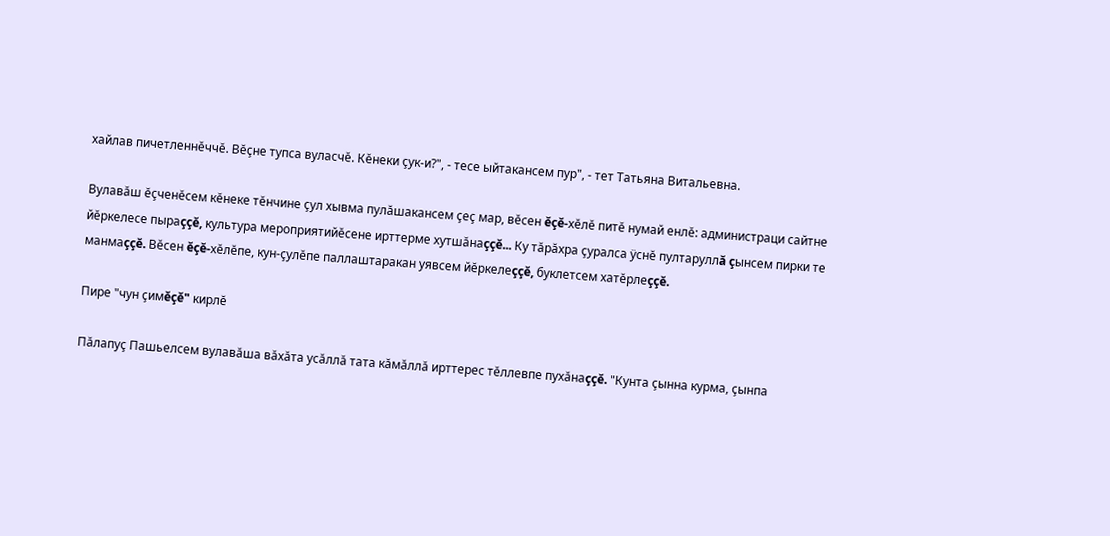хайлав пичетленнĕччĕ. Вĕçне тупса вуласчĕ. Кĕнеки çук-и?", - тесе ыйтакансем пур", - тет Татьяна Витальевна.

Вулавăш ĕçченĕсем кĕнеке тĕнчине çул хывма пулăшакансем çеç мар, вĕсен ĕçĕ-хĕлĕ питĕ нумай енлĕ: администраци сайтне йĕркелесе пыраççĕ, культура мероприятийĕсене ирттерме хутшăнаççĕ... Ку тăрăхра çуралса ÿснĕ пултаруллă çынсем пирки те манмаççĕ. Вĕсен ĕçĕ-хĕлĕпе, кун-çулĕпе паллаштаракан уявсем йĕркелеççĕ, буклетсем хатĕрлеççĕ.

Пире "чун çимĕçĕ" кирлĕ

Пăлапуç Пашьелсем вулавăша вăхăта усăллă тата кăмăллă ирттерес тĕллевпе пухăнаççĕ. "Кунта çынна курма, çынпа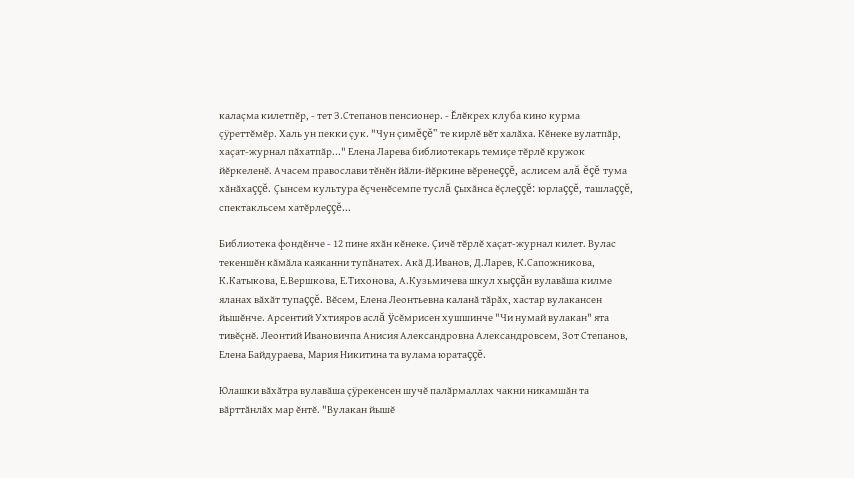калаçма килетпĕр, - тет З.Степанов пенсионер. - Ĕлĕкрех клуба кино курма çÿреттĕмĕр. Халь ун пекки çук. "Чун çимĕçĕ" те кирлĕ вĕт халăха. Кĕнеке вулатпăр, хаçат-журнал пăхатпăр..." Елена Ларева библиотекарь темиçе тĕрлĕ кружок йĕркеленĕ. Ачасем православи тĕнĕн йăли-йĕркине вĕренеççĕ, аслисем алă ĕçĕ тума хăнăхаççĕ. Çынсем культура ĕçченĕсемпе туслă çыхăнса ĕçлеççĕ: юрлаççĕ, ташлаççĕ, спектакльсем хатĕрлеççĕ...

Библиотека фондĕнче - 12 пине яхăн кĕнеке. Çичĕ тĕрлĕ хаçат-журнал килет. Вулас текеншĕн кăмăла каяканни тупăнатех. Акă Д.Иванов, Д.Ларев, К.Сапожникова, К.Катыкова, Е.Вершкова, Е.Тихонова, А.Кузьмичева шкул хыççăн вулавăша килме яланах вăхăт тупаççĕ. Вĕсем, Елена Леонтьевна каланă тăрăх, хастар вулакансен йышĕнче. Арсентий Ухтияров аслă ÿсĕмрисен хушшинче "Чи нумай вулакан" ята тивĕçнĕ. Леонтий Ивановичпа Анисия Александровна Александровсем, Зот Степанов, Елена Байдураева, Мария Никитина та вулама юратаççĕ.

Юлашки вăхăтра вулавăша çÿрекенсен шучĕ палăрмаллах чакни никамшăн та вăрттăнлăх мар ĕнтĕ. "Вулакан йышĕ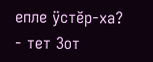епле ÿстĕр-ха? - тет Зот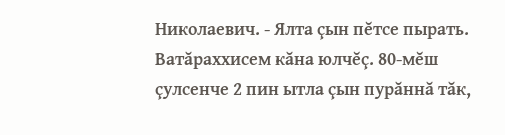Николаевич. - Ялта çын пĕтсе пырать. Ватăраххисем кăна юлчĕç. 80-мĕш çулсенче 2 пин ытла çын пурăннă тăк,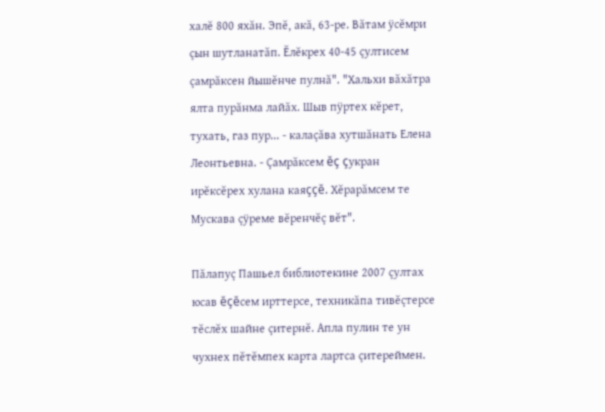халĕ 800 яхăн. Эпĕ, акă, 63-ре. Вăтам ÿсĕмри çын шутланатăп. Ĕлĕкрех 40-45 çултисем çамрăксен йышĕнче пулнă". "Хальхи вăхăтра ялта пурăнма лайăх. Шыв пÿртех кĕрет, тухать, газ пур... - калаçăва хутшăнать Елена Леонтьевна. - Çамрăксем ĕç çукран ирĕксĕрех хулана каяççĕ. Хĕрарăмсем те Мускава çÿреме вĕренчĕç вĕт".

Пăлапуç Пашьел библиотекине 2007 çултах юсав ĕçĕсем ирттерсе, техникăпа тивĕçтерсе тĕслĕх шайне çитернĕ. Апла пулин те ун чухнех пĕтĕмпех карта лартса çитереймен.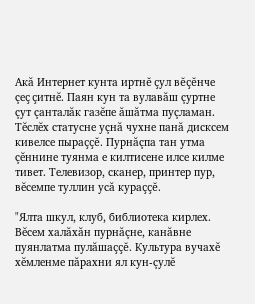Акă Интернет кунта иртнĕ çул вĕçĕнче çеç çитнĕ. Паян кун та вулавăш çуртне çут çанталăк газĕпе ăшăтма пуçламан. Тĕслĕх статусне уçнă чухне панă дисксем кивелсе пыраççĕ. Пурнăçпа тан утма çĕннине туянма е килтисене илсе килме тивет. Телевизор, сканер, принтер пур, вĕсемпе туллин усă кураççĕ.

"Ялта шкул, клуб, библиотека кирлех. Вĕсем халăхăн пурнăçне, канăвне пуянлатма пулăшаççĕ. Культура вучахĕ хĕмленме пăрахни ял кун-çулĕ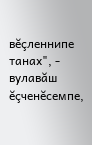вĕçленнипе танах", - вулавăш ĕçченĕсемпе,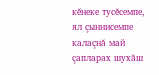кĕнеке тусĕсемпе, ял çыннисемпе калаçнă май çапларах шухăш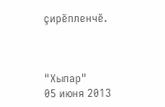çирĕпленчĕ.



"Хыпар"
05 июня 2013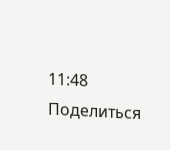11:48
Поделиться